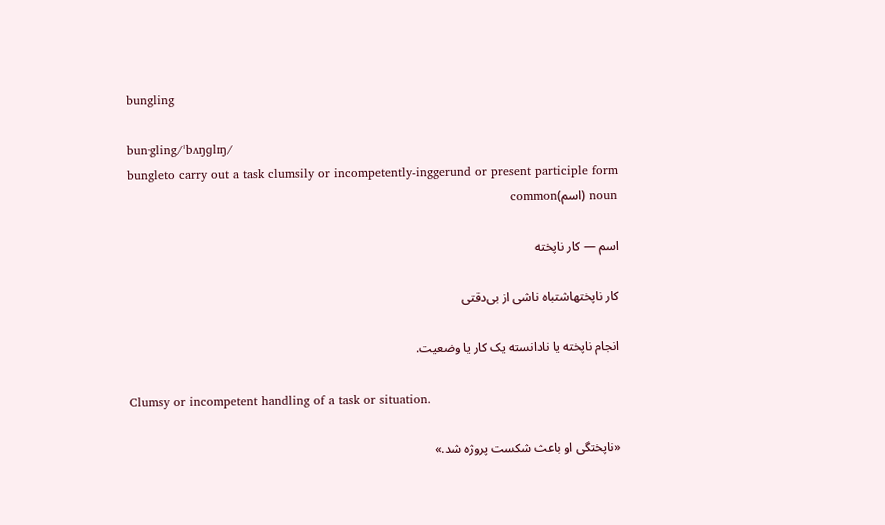bungling

bun·gling/ˈbʌŋɡlɪŋ/
bungleto carry out a task clumsily or incompetently-inggerund or present participle form
noun (اسم)common

اسم — کار ناپخته

کار ناپختهاشتباه ناشی از بی‌دقتی

انجام ناپخته یا نادانسته یک کار یا وضعیت.

Clumsy or incompetent handling of a task or situation.

«ناپختگی او باعث شکست پروژه شد.»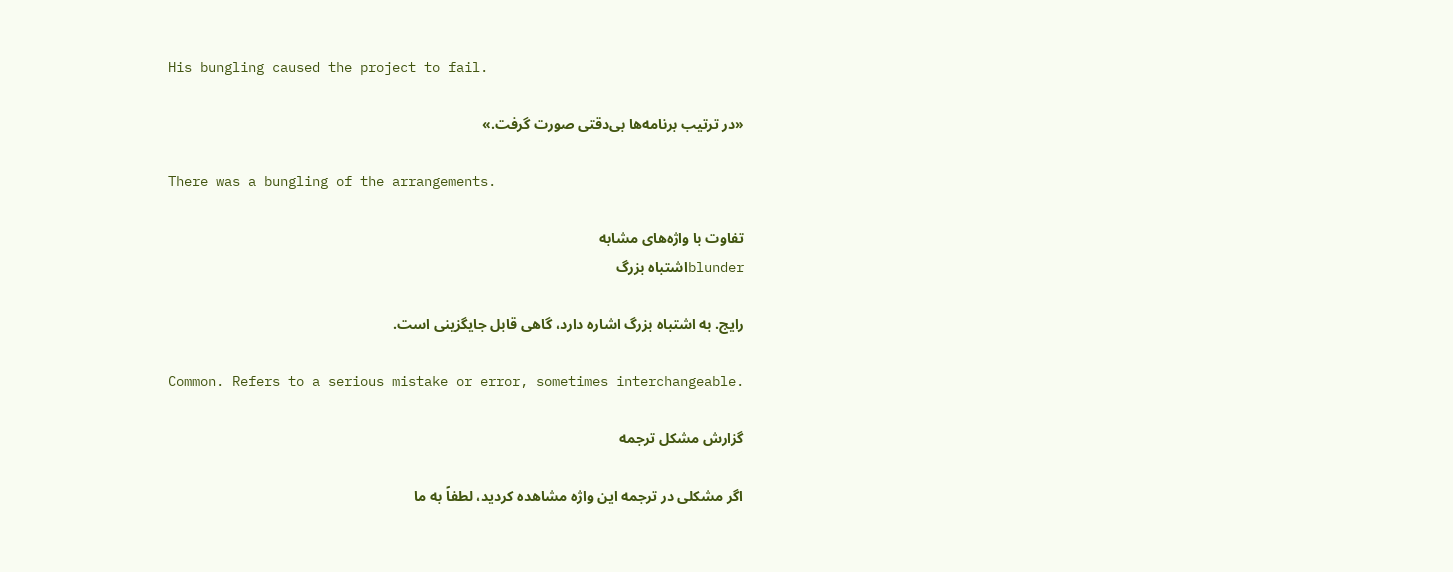His bungling caused the project to fail.

«در ترتیب برنامه‌ها بی‌دقتی صورت گرفت.»

There was a bungling of the arrangements.

تفاوت با واژه‌های مشابه
blunderاشتباه بزرگ

رایج. به اشتباه بزرگ اشاره دارد، گاهی قابل جایگزینی است.

Common. Refers to a serious mistake or error, sometimes interchangeable.

گزارش مشکل ترجمه

اگر مشکلی در ترجمه این واژه مشاهده کردید، لطفاً به ما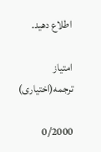اطلاع دهید.

امتیاز ترجمه(اختیاری)

0/2000